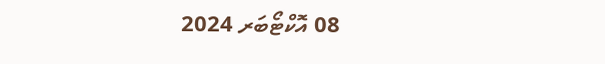08 އޮކްޓޯބަރ 2024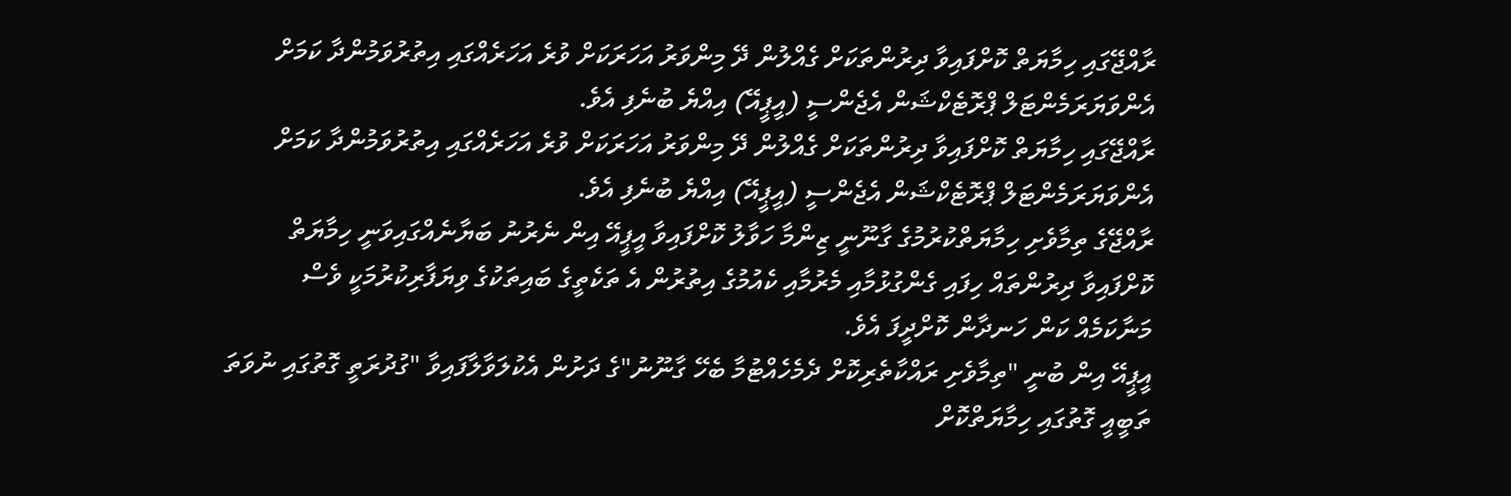ރާއްޖޭގައި ހިމާޔަތް ކޮށްފައިވާ ދިރުންތަކަށް ގެއްލުން ދޭ މިންވަރު އަހަރަކަށް ވުރެ އަހަރެއްގައި އިތުރުވަމުންދާ ކަމަށް އެންވަޔަރަމެންޓަލް ޕްރޮޓެކްޝަން އެޖެންސީ (އީޕީއޭ) އިއްޔެ ބުނެފި އެވެ.
ރާއްޖޭގައި ހިމާޔަތް ކޮށްފައިވާ ދިރުންތަކަށް ގެއްލުން ދޭ މިންވަރު އަހަރަކަށް ވުރެ އަހަރެއްގައި އިތުރުވަމުންދާ ކަމަށް އެންވަޔަރަމެންޓަލް ޕްރޮޓެކްޝަން އެޖެންސީ (އީޕީއޭ) އިއްޔެ ބުނެފި އެވެ.
ރާއްޖޭގެ ތިމާވެށި ހިމާޔަތްކުރުމުގެ ގާނޫނީ ޒިންމާ ހަވާލު ކޮށްފައިވާ އީޕީއޭ އިން ނެރުނު ބަޔާނެއްގައިވަނީ ހިމާޔަތް ކޮށްފައިވާ ދިރުންތައް ހިފައި ގެންގުޅުމާއި މެރުމާއި ކެއުމުގެ އިތުރުން އެ ތަކެތީގެ ބައިތަކުގެ ވިޔަފާރިކުރުމަކީ ވެސް މަނާކަމެއް ކަން ހަނދާން ކޮށްދީފަ އެވެ.
އީޕީއޭ އިން ބުނީ "ތިމާވެށި ރައްކާތެރިކޮށް ދެމެހެއްޓުމާ ބެހޭ ގާނޫނު"ގެ ދަށުން އެކުލަވާލާފައިވާ "ގުދުރަތީ ގޮތުގައި ނުވަތަ ތަބީއީ ގޮތުގައި ހިމާޔަތްކޮށް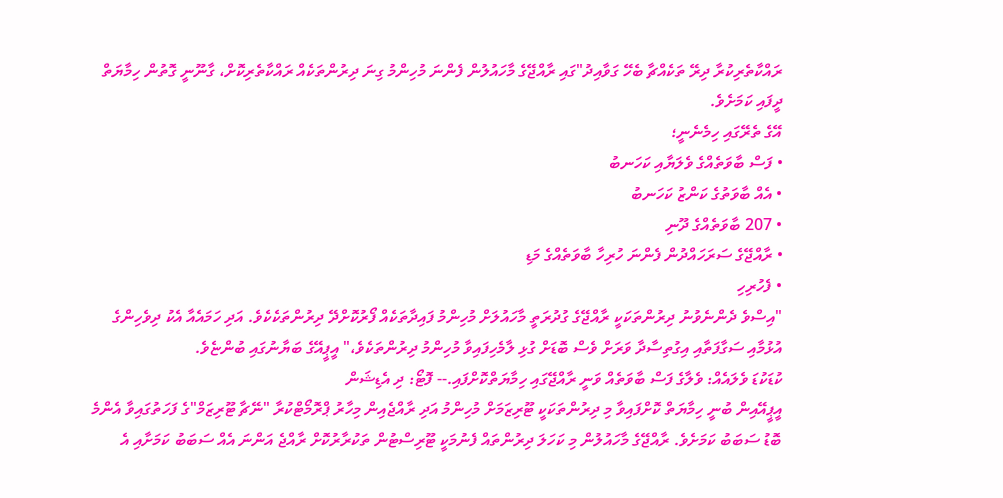ރައްކާތެރިކުރާ ދިރޭ ތަކެއްޗާ ބެހޭ ގަވާއިދު"ގައި ރާއްޖޭގެ މާހައުލުން ފެންނަ މުހިންމު ގިނަ ދިރުންތަކެއް ރައްކާތެރިކޮށް، ގާނޫނީ ގޮތުން ހިމާޔަތް ދީފައި ކަމަށެވެ.
އޭގެ ތެރޭގައި ހިމެނެނީ؛
• ފަސް ބާވަތެއްގެ ވެލަޔާއި ކަހަނބު
• އެއް ބާވަތުގެ ކަންޒު ކަހަނބު
• 207 ބާވަތެއްގެ ދޫނި
• ރާއްޖޭގެ ސަރަހައްދުން ފެންނަ ހުރިހާ ބާވަތެއްގެ މަޑި
• ފެހުރިހި
"އިސްވެ ދެންނެވުނު ދިރުންތަކަކީ ރާއްޖޭގެ ގުދުރަތީ މާހައުލަށް މުހިންމު ފައިދާތަކެއް ފޯރުކޮށްދޭ ދިރުންތަކެކެވެ. އަދި ހަމައެއާ އެކު ދިވެހިންގެ އުޅުމާއި ސަގާފަތާއި އިގުތިސާދާ ވަރަށް ވެސް ބޮޑަށް ގުޅި ލާމެހިފައިވާ މުހިންމު ދިރުންތަކެވެ،" އީޕީއޭގެ ބަޔާނުގައި ބުންޏެވެ.
ކުޑަކުޑަ ވެލައެއް: ވެލާގެ ފަސް ބާވަތެއް ވަނީ ރާއްޖޭގައި ހިމާޔަތްކޮށްފައި.-- ފޮޓޯ: ދި އެޑިޝަން
އީޕީއޭއިން ބުނީ ހިމާޔަތް ކޮށްފައިވާ މި ދިރުންތަކަކީ ޓޫރިޒަމަށް މުހިންމު އަދި ރާއްޖެއިން މިހާރު ޕްރޮމޯޓްކުރާ "ނޭޗާ ޓޫރިޒަމް"ގެ ފަހަތުގައިވާ އެންމެ ބޮޑު ސަބަބު ކަމަށެވެ. ރާއްޖޭގެ މާހައުލުން މި ކަހަލަ ދިރުންތައް ފެނުމަކީ ޓޫރިސްޓުން ތަކުރާރުކޮށް ރާއްޖެ އަންނަ އެއް ސަބަބު ކަމަށާއި އެ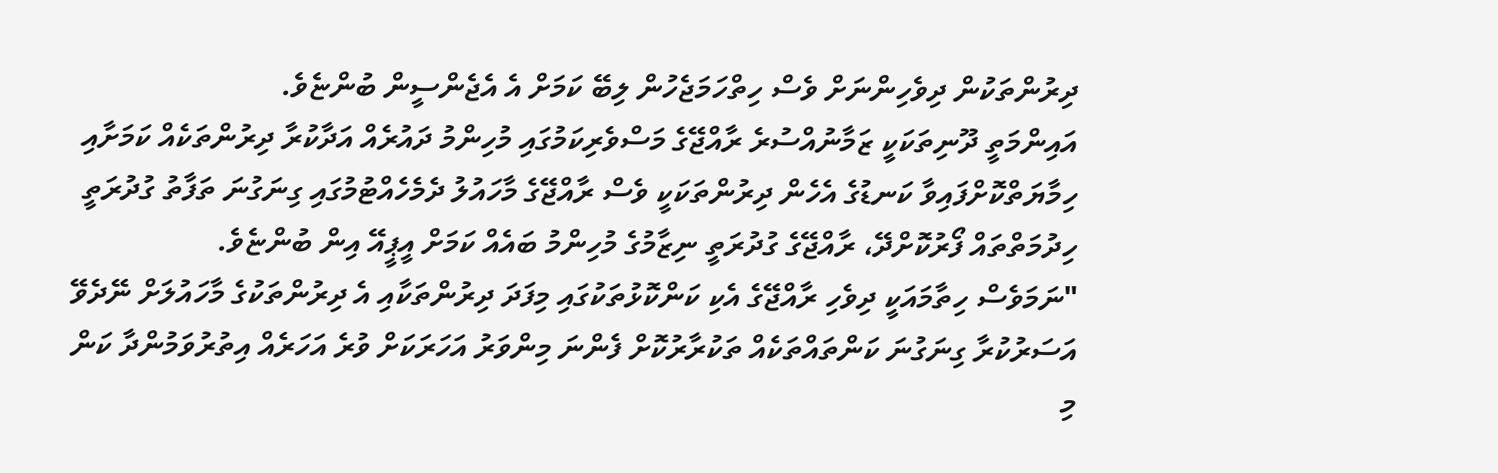ދިރުންތަކުން ދިވެހިންނަށް ވެސް ހިތްހަމަޖެހުން ލިބޭ ކަމަށް އެ އެޖެންސީން ބުންޏެވެ.
އައިންމަތީ ދޫނިތަކަކީ ޒަމާނުއްސުރެ ރާއްޖޭގެ މަސްވެރިކަމުގައި މުހިންމު ދައުރެއް އަދާކުރާ ދިރުންތަކެއް ކަމަށާއި ހިމާޔަތްކޮށްފައިވާ ކަނޑުގެ އެހެން ދިރުންތަކަކީ ވެސް ރާއްޖޭގެ މާހައުލު ދެމެހެއްޓުމުގައި ގިނަގުނަ ތަފާތު ގުދުރަތީ ހިދުމަތްތައް ފޯރުކޮށްދޭ، ރާއްޖޭގެ ގުދުރަތީ ނިޒާމުގެ މުހިންމު ބައެއް ކަމަށް އީޕީއޭ އިން ބުންޏެވެ.
"ނަމަވެސް ހިތާމައަކީ ދިވެހި ރާއްޖޭގެ އެކި ކަންކޮޅުތަކުގައި މިފަދަ ދިރުންތަކާއި އެ ދިރުންތަކުގެ މާހައުލަށް ނޭދެވޭ އަސަރުކުރާ ގިނަގުނަ ކަންތައްތަކެއް ތަކުރާރުކޮށް ފެންނަ މިންވަރު އަހަރަކަށް ވުރެ އަހަރެއް އިތުރުވަމުންދާ ކަން މި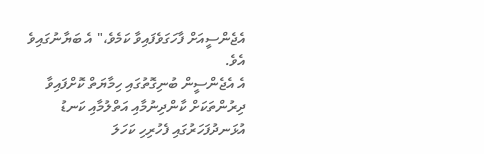އެޖެންސީއަށް ފާހަގަވެފައިވާ ކަމެވެ،" އެ ބަޔާނުގައިވެ އެވެ.
އެ އެޖެންސީން ބުނިގޮތުގައި ހިމާޔަތް ކޮށްފައިވާ ދިރުންތަކަށް ކާންދިނުމާއި އަތްލުމާއި ކަނޑު އުޅަނދުފަހަރުގައި ފެހުރިހި ކަހަލަ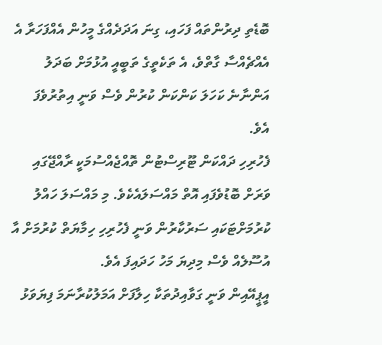ބޮޑެތި ދިރުންތައް ފަހައި، ގިނަ އަދަދެއްގެ މީހުން އެއްފަހަރާ އެ އެއްޗެއްސާ ގާތްވެ، އެ ތަކެތީގެ ތަބީއީ އުޅުމަށް ބަދަލު އަންނާނެ ކަހަލަ ކަންކަން ކުރުން ވެސް ވަނީ އިތުރުވެފަ އެވެ.
ފެހުރިހި ދައްކަން ޓޫރިސްޓުން ތޮއްޖެއްސުމަކީ ރާއްޖޭގައި ވަރަށް ބޮޑުވެފައި އޮތް މައްސަލައެކެވެ. މި މައްސަލަ ހައްލު ކުރުމަށްޓަކައި ސަރުކާރުން ވަނީ ފެހުރިހި ހިމާޔަތް ކުރުމަށް އާ އުސޫލެއް ވެސް މިދިޔަ މަހު ހަދައިފަ އެވެ.
އީޕީއޭއިން ވަނީ ގަވާއިދުތަކާ ހިލާފަށް އަމަލުކުރާނަމަ ފިޔަވަޅު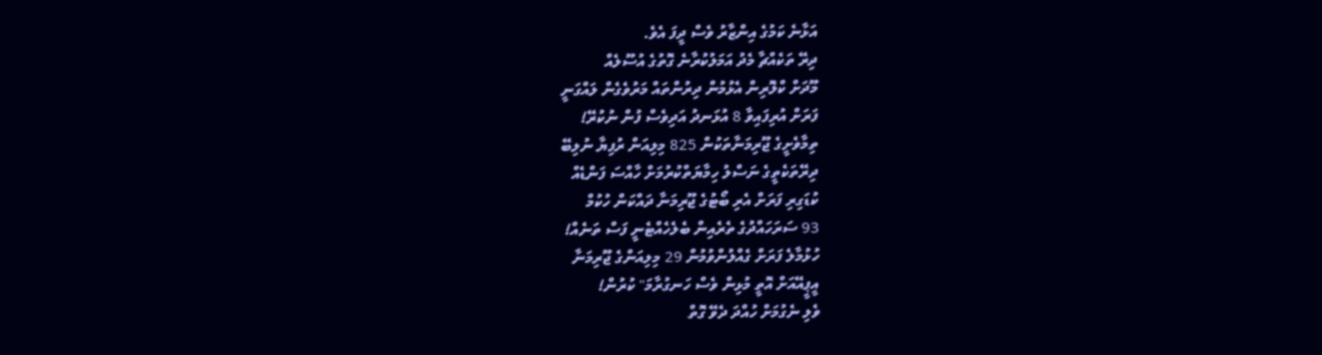އަޅާނެ ކަމުގެ އިންޒާރު ވެސް ދީފަ އެވެ.
ދިރޭ ތަކެއްޗާ މެދު އަމަލުކުރާނެ ގޮތުގެ އުސޫލެއް
މޫދަށް ކްލޮރިން އެޅުމުން ދިރުންތައް މަރުވެގެން ލައްގަނީ
ފަރަށް އުރިފައިވާ 8 އުޅަނދު އަދިވެސް ފުން ނުކުރޭ!
ތިމާވެށީގެ ޖޫރިމަނާތަކުން 825 މިލިއަން ރުފިޔާ ނުލިބޭ
ދިރޭތަކެތީގެ ނަސްލު ހިމާޔަތްކުރުމަށް ހާއްސަ ފަންޑެއް
ކުޑަގިރި ފަރަށް އެރި ބޯޓުގެ ޖޫރިމަނާ ދައްކަން ހުކުމް
93 ސަރަހައްދުގެ ތެރެއިން ބެލެހެއްޓެނީ ފަސް ތަނެއް!
ހުޅުމާލެ ފަރަށް ގެއްލުންވުމުން 29 މިލިއަންގެ ޖޫރިމަނާ
އީޕީއޭއަށް އޮތީ މުޅިން ވެސް ހަނގުރާމަ" ކުރުން!
ވެލި ނެގުމަށް ހުއްދަ ދެވޭ ގޮތް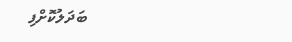ބަދަލުކޮށްފި